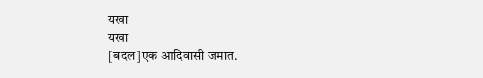यखा
यखा
[बदल]एक आदिवासी जमात.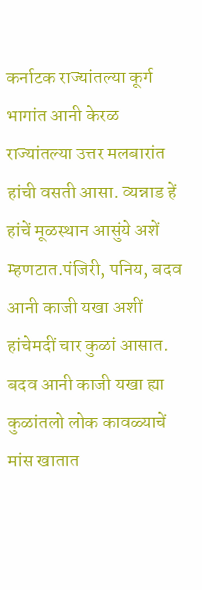कर्नाटक राज्यांतल्या कूर्ग भागांत आनी केरळ राज्यांतल्या उत्तर मलबारांत हांची वसती आसा. व्यन्नाड हें हांचें मूळस्थान आसुंये अशें म्हणटात.पंजिरी, पनिय, बदव आनी काजी यखा अशीं हांचेमदीं चार कुळां आसात. बदव आनी काजी यखा ह्या कुळांतलो लोक कावळ्याचें मांस खातात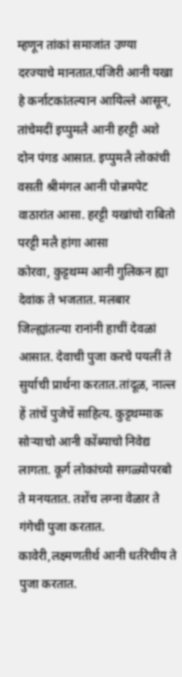म्हणून तांकां समाजांत उण्या दरज्याचे मानतात.पंजिरी आनी यखा हे कर्नाटकांतल्यान आयिल्ले आसून, तांचेमदीं इप्पुमलै आनी हरट्टी अशे दोन पंगड आसात. इप्पुमलै लोकांची वसती श्रीमंगल आनी पोन्नमपेट वाठारांत आसा. हरट्टी यखांचो राबितो परट्टी मलै हांगा आसा
कोरवा, कुट्टथम्म आनी गुलिकन ह्या देवांक ते भजतात. मलबार जिल्ह्यांतल्या रानांनी हाचीं देवळां आसात. देवाची पुजा करचे पयलीं ते सुर्याची प्रार्थना करतात.तांदूळ, नाल्ल हें तांचें पुजेचें साहित्य. कुट्टथम्माक सोऱ्याचो आनी कोंब्याचो निवेद्य लागता. कूर्ग लोकांच्यो सगळ्योपरबो ते मनयतात. तशेंच लग्ना वेळार ते गंगेची पुजा करतात. कावेरी,लक्ष्मणतीर्थ आनी धर्तरेचीय ते पुजा करतात.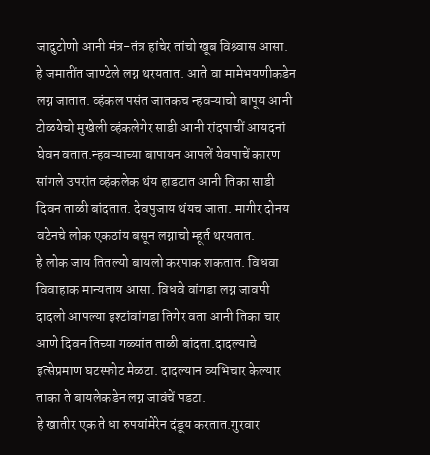जादुटोणो आनी मंत्र-तंत्र हांचेर तांचो खूब विश्र्वास आसा.
हे जमातींत जाण्टेले लग्न थरयतात. आते वा मामेभयणीकडेन लग्न जातात. व्हंकल पसंत जातकच न्हवऱ्याचो बापूय आनी टोळयेचो मुखेली व्हंकलेगेर साडी आनी रांदपाचीं आयदनां घेवन वतात.न्हवऱ्याच्या बापायन आपलें येवपाचें कारण सांगले उपरांत व्हंकलेक थंय हाडटात आनी तिका साडी दिवन ताळी बांदतात. देवपुजाय थंयच जाता. मागीर दोनय वटेनचे लोक एकठांय बसून लग्नाचो म्हूर्त थरयतात.
हे लोक जाय तितल्यो बायलो करपाक शकतात. विधवा विवाहाक मान्यताय आसा. विधवे वांगडा लग्न जावपी दादलो आपल्या इश्टांवांगडा तिगेर वता आनी तिका चार आणे दिवन तिच्या गळ्यांत ताळी बांदता.दादल्याचे इत्सेप्रमाण घटस्फोट मेळटा. दादल्यान व्यभिचार केल्यार ताका ते बायलेकडेन लग्न जावंचें पडटा.
हे खातीर एक ते धा रुपयांमेरेन दंडूय करतात.गुरवार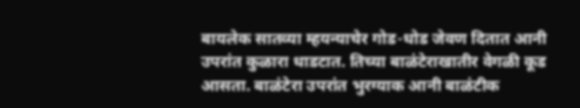बायलेक सातव्या म्हयन्याचेर गोड-धोड जेवण दितात आनी उपरांत कुळारा धाडटात. तिच्या बाळंटेराखातीर वेगळी कूड आसता. बाळंटेरा उपरांत भुरग्याक आनी बाळंटीक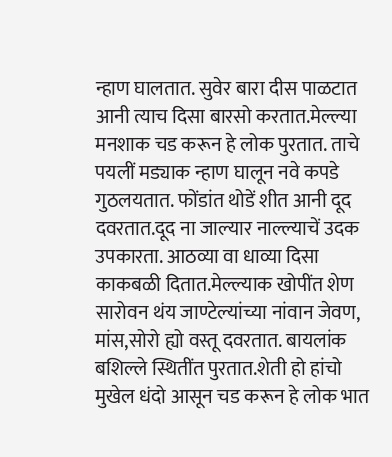न्हाण घालतात. सुवेर बारा दीस पाळटात आनी त्याच दिसा बारसो करतात.मेल्ल्या मनशाक चड करून हे लोक पुरतात. ताचे पयलीं मड्याक न्हाण घालून नवे कपडे गुठलयतात. फोंडांत थोडें शीत आनी दूद दवरतात.दूद ना जाल्यार नाल्ल्याचें उदक उपकारता. आठव्या वा धाव्या दिसा काकबळी दितात.मेल्ल्याक खोपींत शेण सारोवन थंय जाण्टेल्यांच्या नांवान जेवण, मांस,सोरो ह्यो वस्तू दवरतात. बायलांक बशिल्ले स्थितींत पुरतात.शेती हो हांचो मुखेल धंदो आसून चड करून हे लोक भात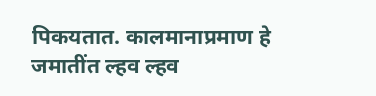पिकयतात. कालमानाप्रमाण हे जमातींत ल्हव ल्हव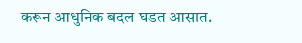करून आधुनिक बदल घडत आसात.